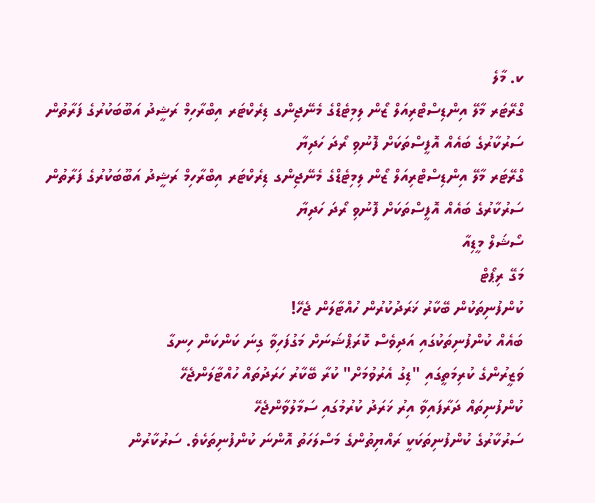ކ. މާލެ
ގްރޭޓަރ މާލޭ އިންޑިސްޓްރިއަލް ޒޯން ލިމިޓެޑްގެ މެނޭޖިންގ ޑިރެކްޓަރ އިބްރާހިމް ރަޝީދު އަބޫބަކުރުގެ ފަރާތުން ސަރުކާރުގެ ބައެއް އޮފީސްތަކަށް ފޮނުވި ރޯދަ ހަދިޔާ
ގްރޭޓަރ މާލޭ އިންޑިސްޓްރިއަލް ޒޯން ލިމިޓެޑްގެ މެނޭޖިންގ ޑިރެކްޓަރ އިބްރާހިމް ރަޝީދު އަބޫބަކުރުގެ ފަރާތުން ސަރުކާރުގެ ބައެއް އޮފީސްތަކަށް ފޮނުވި ރޯދަ ހަދިޔާ
ސޯޝަލް މީޑިއާ
މަގޭ ރިޕޯޓް
ކުންފުނިތަކުން ބޭކާރު ޚަރަދުކުރުން ހުއްޓާލަން ޖެހޭ!
ބައެއް ކުންފުނިތަކުގައި އަދިވެސް ކޮރަޕްޝަނަށް މަގުފަހިވާ ގިނަ ކަންކަން ހިނގާ
ވަޒީރުންގެ ކުރިމަތީގައި "ޑިގު އެރުވުމަށް" ކުރާ ބޭކާރު ހަރަދުތައް ހުއްޓާލަންޖެހޭ
ކުންފުނިތައް ދަރާފައިވާ އިރު ޚަރަދު ކުރުމުގައި ސަމާލުވާންޖެހޭ
ސަރުކާރުގެ ކުންފުނިތަކަކީ ރައްޔިތުންގެ މަސްލަހަތު އޮންނަ ކުންފުނިތަކެވެ. ސަރުކާރުން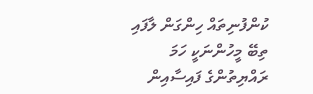ކުންފުނިތައް ހިންގަން ލާފައި ތިބޭ މީހުންނަކީ ހަމަ ރައްޔިތުންގެ ފައިސާއިން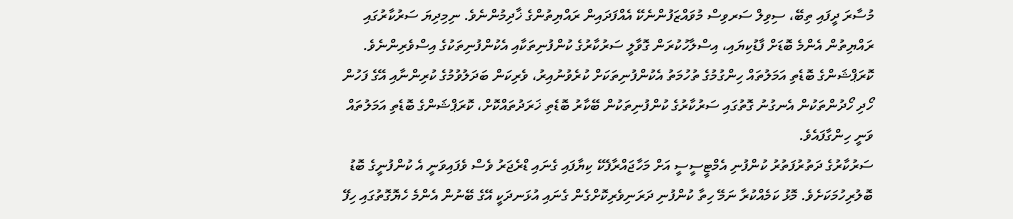މުސާރަ ދީފައި ތިބޭ، ސިވިލް ސަރވިސް މުވައްޒަފުންނެކޭ އެއްފަދައިން ރައްޔިތުންގެ ޚާދިމުންނެވެ. ނިމިދިޔަ ސަރުކާރުގައި ރައްޔިތުން އެންމެ ބޮޑަށް ފާޑުކިޔައި، އިސްލާހުކުރަން ގޮވާލީ ސަރުކާރުގެ ކުންފުނިތަކާއި އެކުންފުނިތަކުގެ އިސްވެރިންނެވެ. ކޮރަޕްޝަންގެ ބޮޑެތި އަމަލުތައް ހިންގުމުގެ ތުހުމަތު އެކުންފުނިތަކަށް ކުރެވުނުއިރު، ވެރިކަން ބަދަލުވުމުގެ ކުރިންނާއި އޭގެ ފަހުން ހޯދި ހޯދުންތަކުން އެނގުނު ގޮތުގައި ސަރުކާރުގެ ކުންފުނިތަކުން ބޭކާރު ބޮޑެތި ޚަރަދުތައްކޮށް، ކޮރަޕްޝަންގެ ބޮޑެތި އަމަލުތައް ވަނީ ހިންގާފައެވެ.
ސަރުކާރުގެ ދަތުރުފަތުރު ކުންފުނި އެމްޓީސީސީ އަށް މަހާޖައްރާފެކޭ ކިޔާފައި ގެނައި ޑްރެޖަރު ވެސް ވެފައިވަނީ އެ ކުންފުނީގެ ބޮޑު ބޮލުރިހުމަކަށެވެ. މޮޅު ކަމެއްކުރާ ނަމޭ ހިތާ ކުންފުނި ދަރަނިވެރިކޮށްގެން ގެނައި އުޅަނދަކީ އޭގެ ބޭނުން އެންމެ ހެޔޮގޮތުގައި ހިފޭ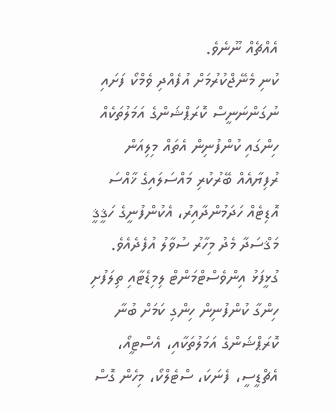އެއްޗެއް ނޫނެވެ.
ކުނި މެނޭޖްކުރުމަށް އުފެއްދި ވެމްކޯ ފަށައި ނުގަންނަނީސް ކޮރަޕްޝަންގެ އަމަލުތަކެއް ހިންގައި ކުންފުނިން އެތައް މިލިއަން ރުފިޔާއެއް ބޭރުކުރި މައްސަލައިގެ ޚާއްސަ އޮޑިޓެއް ހަދަމުންދާއިރު، އެކުންފުނީގެ ހަޤީޤީ މަޤްސަދާ މެދު މިހާރު ސުވާލު އުފެދެއެވެ. ގުޅީފަޅު އިންވެސްޓްމަންޓް ލިމިޑެޓާއި ތިލަފުށި ހިންގާ ކުންފުނިން ހިންގި ކަމަށް ބުނާ ކޮރަޕްޝަންގެ އަމަލުތަކާއި، އެސްޓީއޯ، އެޗްޑީސީ، ފެނަކަ، ސްޓެލްކޯ، މިހެން ގޮސް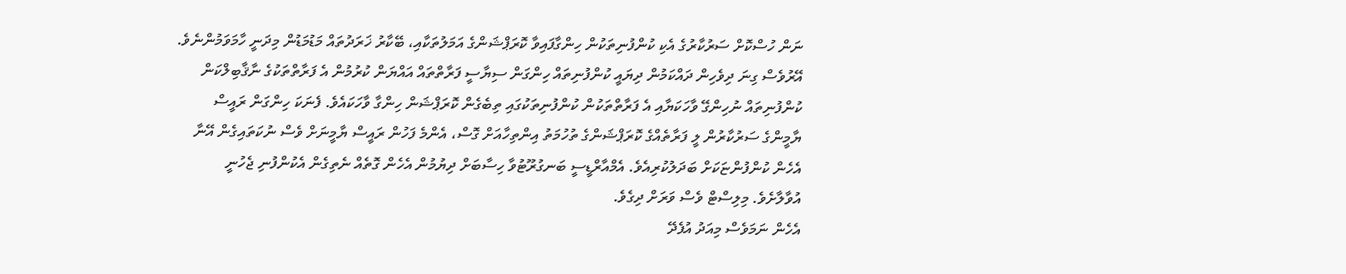ނަން ހުސްކޮށް ސަރުކާރުގެ އެކި ކުންފުނިތަކުން ހިންގާފައިވާ ކޮރަޕްޝަންގެ އަމަލުތަކާއި، ބޭކާރު ޚަރަދުތައް މަޑުމަޑުން މިދަނީ ހާމަވަމުންނެވެ.
އޭރުވެސް ގިނަ ދިވެހިން ދައްކަމުން ދިޔައީ ކުންފުނިތައް ހިންގަން ސިޔާސީ ފަރާތްތައް އައްޔަން ކުރުމުން އެ ފަރާތްތަކުގެ ނާޤާބިލްކަން ކުންފުނިތައް ނުހިންގޭ ވާހަކަޔާއި އެ ފަރާތްތަކުން ކުންފުނިތަކުގައި ތިބެގެން ކޮރަޕްޝަން ހިންގާ ވާހަކައެވެ. ފެނަކަ ހިންގަން ރައީސް ޔާމީންގެ ސަރުކާރުން ލީ ފަރާތެއްގެ ކޮރަޕްޝަންގެ ތުހުމަތު އިންތިހާއަށް ގޮސް، އެންމެ ފަހުން ރައީސް ޔާމީނަށް ވެސް ނުކަތައިގެން އޭނާ އެހެން ކުންފުންޏަކަށް ބަދަލުކުރިއެވެ. އެމްއާރްޑީސީ ބަނގުރޫޓުވާ ހިސާބަށް ދިޔުމުން އެހެން ގޮތެއް ނެތިގެން އެކުންފުނި ޖެހުނީ އުވާލާށެވެ. މިލިސްޓް ވެސް ވަރަށް ދިގެވެ.
އެހެން ނަމަވެސް މިއަދު އުފެދޭ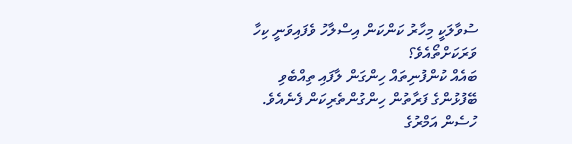ސުވާލަކީ މިހާރު ކަންކަން އިސްލާހު ވެފައިވަނީ ކިހާ ވަރަކަށްތޯއެވެ؟
ބައެއް ކުންފުނިތައް ހިންގަން ލާފައި ތިއްބެވި ބޭފުޅުންގެ ފަރާތުން ހިންގުންތެރިކަން ފެނެއެވެ. ހުސެން އަމްރުގެ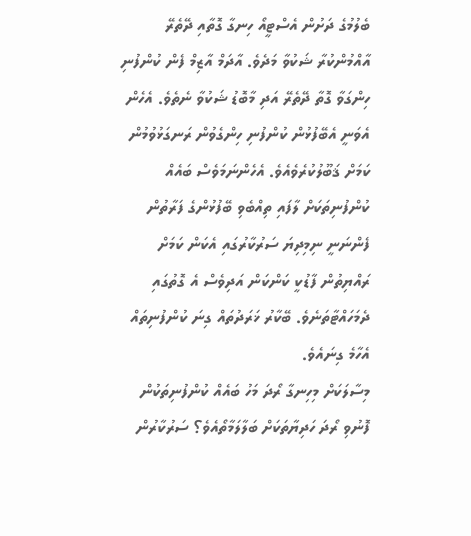ބެލުމުގެ ދަށުން އެސްޓީއޯ ހިނގާ ގޮތާއި ދޭތެރޭ އާއްމުންކުރާ ޝަކުވާ މަދެވެ. އާދަމް އާޒިމް ފެން ކުންފުނި ހިންގަވާ ގޮތާ ދޭތެރޭ އަދި މާބޮޑު ޝަކުވާ ނެތެވެ. އެހެން އެވަނީ އެބޭފުޅުން ކުންފުނި ހިންގެވުން ރަނގަޅުވުމުން ކަމަށް ޤަބޫލުކުރެވެއެވެ. އެހެންނަމަވެސް ބައެއް ކުންފުނިތަކަށް ލާފައި ތިއްބެވި ބޭފުޅުންގެ ފަރާތުން ފެންނަނީ ނިމިދިޔަ ސަރުކާރުގައި އެކަން ކަމަށް ރައްޔިތުން ފާޑުކީ ކަންކަން އަދިވެސް އެ ގޮތުގައި ދެމަހައްޓާތަނެވެ. ބޭކާރު ޚަރަދުތައް ގިނަ ކުންފުނިތައް އެހާމެ ގިނައެވެ.
މިސާލަކަށް މިހިނގާ ރޯދަ މަހު ބައެއް ކުންފުނިތަކުން ފޮނުވި ރޯދަ ހަދިޔާތަކަށް ބަލާލަމާތޯއެވެ؟ ސަރުކާރުން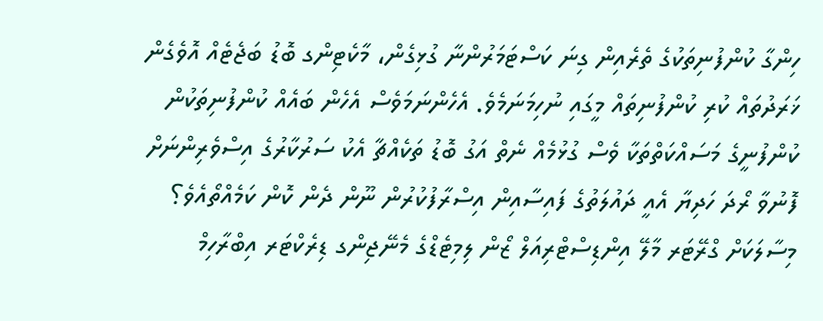ހިންގާ ކުންފުނިތަކުގެ ތެރެއިން ގިނަ ކަސްޓަމަރުންނާ ގުޅިގެން، މާކެޓިންގ ބޮޑު ބަޖެޓެއް އޮވެގެން ޚަރަދުތައް ކުރި ކުންފުނިތައް މީގައި ނުހިމަނަމެވެ. އެހެންނަމަވެސް އެހެން ބައެއް ކުންފުނިތަކުން ކުންފުނީގެ މަސައްކަތްތަކާ ވެސް ގުޅުމެއް ނެތް އަގު ބޮޑު ތަކެއްޗާ އެކު ސަރުކާރުގެ އިސްވެރިންނަށް ފޮނުވާ ރޯދަ ހަދިޔާ އެއީ ދައުލަތުގެ ފައިސާއިން އިސްރާފުކުރުން ނޫން ދެން ކޮން ކަމެއްތޯއެވެ؟ މިސާލަކަށް ގްރޭޓަރ މާލޭ އިންޑިސްޓްރިއަލް ޒޯން ލިމިޓެޑްގެ މެނޭޖިންގ ޑިރެކްޓަރ އިބްރާހިމް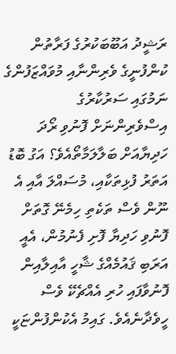ރަޝީދު އަބޫބަކުރުގެ ފަރާތުން ކުންފުނީގެ ވެރިންނާއި މުވައްޒަފުންގެ ނަމުގައި ސަރުކާރުގެ އިސްވެރިންނަށް ފޮނުވި ރޯދަ ހަދިޔާއަށް ބަލާލަމާތޯއެވެ؟ އަގު ބޮޑު އަތަރު ފުޅިތަކާއި، މުސައްލަ އާއި އެ ނޫން ވެސް ތަކެތި ހިމެނޭ ގޮތަށް ފޮނުވި ހަދިޔާ ފޮށި ފެނުމުން، އެއީ އަރަބި ޤައުމެއްގެ ޝާހީ އާއިލާއިން ފޮނުވާފައި ހުރި އެއްޗެކޭ ވެސް ހީވެދާނެއެވެ. ގައިމު އެކުންފުންޏަކީ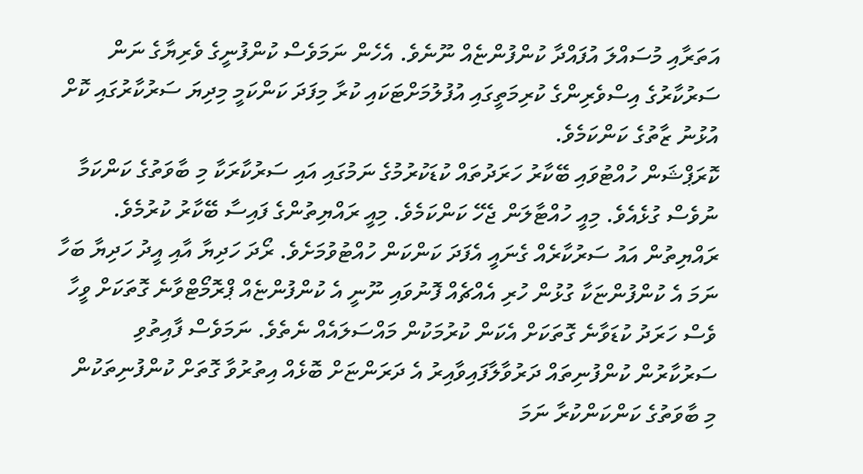އަތަރާއި މުސައްލަ އުފައްދާ ކުންފުންޏެއް ނޫނެވެ. އެހެން ނަމަވެސް ކުންފުނީގެ ވެރިޔާގެ ނަން ސަރުކާރުގެ އިސްވެރިންގެ ކުރިމަތީގައި އުފުލުމަށްޓަކައި ކުރާ މިފަދަ ކަންކަމީ މިދިޔަ ސަރުކާރުގައި ކޮށް އުޅުނު ޒާތުގެ ކަންކަމެވެ.
ކޮރަޕްޝަން ހުއްޓުވައި ބޭކާރު ހަރަދުތައް ކުޑަކުރުމުގެ ނަމުގައި އައި ސަރުކާރަކާ މި ބާވަތުގެ ކަންކަމާ ނުވެސް ގުޅެއެވެ. މިއީ ހުއްޓާލަން ޖެހޭ ކަންކަމެވެ. މިއީ ރައްޔިތުންގެ ފައިސާ ބޭކާރު ކުރުމެވެ. ރައްޔިތުން އައު ސަރުކާރެއް ގެނައީ އެފަދަ ކަންކަން ހުއްޓުވުމަށެވެ. ރޯދަ ހަދިޔާ އާއި އީދު ހަދިޔާ ބަހާ ނަމަ އެ ކުންފުންޏަކާ ގުޅުން ހުރި އެއްޗެއް ފޮނުވައި ނޫނީ އެ ކުންފުންޏެއް ޕްރޮމޯޓްވާނެ ގޮތަކަށް ވީހާ ވެސް ހަރަދު ކުޑަވާނެ ގޮތަކަށް އެކަން ކުރުމަކުން މައްސަލައެއް ނެތެވެ. ނަމަވެސް ފާއިތުވި ސަރުކާރުން ކުންފުނިތައް ދަރުވާލާފައިވާއިރު އެ ދަރަންޏަށް ބޮޅެއް އިތުރުވާ ގޮތަށް ކުންފުނިތަކުން މި ބާވަތުގެ ކަންކަންކުރާ ނަމަ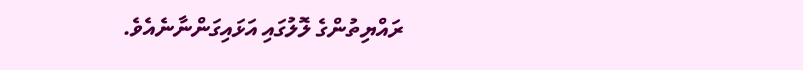ރައްޔިތުންގެ ލޮލުގައި އަޅައިގަންނާނެއެވެ.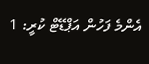އެންމެ ފަހުން އަޕްޑޭޓް ކުރީ: 1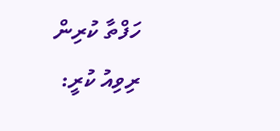ހަފްތާ ކުރިން
ރިވިއު ކުރީ: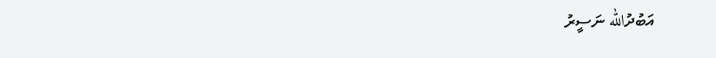އަބުދުالله ނަސީރު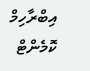އިބްރާހިމް
ކޮމެންޓް